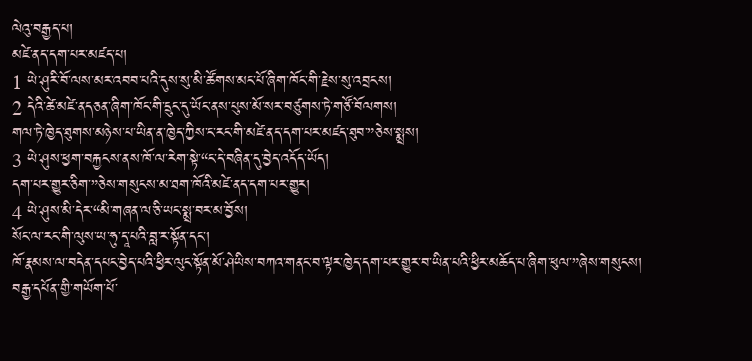ལེའུ་བརྒྱད་པ།
མཛེ་ནད་དག་པར་མཛད་པ།
1 ཡེ་ཤུརི་བོ་ལས་མར་འབབ་པའི་དུས་སུ་མི་ཚོགས་མང་པོ་ཞིག་ཁོང་གི་རྗེས་སུ་འབྲངས།
2 དེའི་ཚེ་མཛེ་ནདཅན་ཞིག་ཁོང་གི་དྲུང་དུ་ཡོང་ནས་པུས་མོ་སར་བཙུགས་ཏེ་གཙོ་བོལགས།
གལ་ཏེ་ཁྱེད་ཐུགས་མཉེས་པ་ཡིན་ན་ཁྱེད་ཀྱིས་ང་རང་གི་མཛེ་ནད་དག་པར་མཛད་ཐུབ་”ཅེས་སྨྲས།
3 ཡེ་ཤུས་ཕྱག་བརྐྱངས་ནས་ཁོ་ལ་རེག་སྟེ་“ང་དེ་བཞིན་དུ་བྱེད་འདོད་ཡོད།
དག་པར་གྱུར་ཅིག་”ཅེས་གསུངས་མ་ཐག་ཁོའི་མཛེ་ནད་དག་པར་གྱུར།
4 ཡེ་ཤུས་མི་དེར་“མི་གཞན་ལ་ཅི་ཡང་སྨྲ་བར་མ་བྱོས།
སོང་ལ་རང་གི་ལུས་ཡ་ཧུ་དཱ་པའི་བླ་ར་སྟོན་དང་།
ཁོ་རྣམས་ལ་བདེན་དཔང་བྱེད་པའི་ཕྱིར་ལུང་སྟོན་མོ་ཤེཡིས་བཀའ་གནང་བ་ལྟར་ཁྱེད་དག་པར་གྱུར་བ་ཡིན་པའི་ཕྱིར་མཆོད་པ་ཞིག་ཕུལ་”ཞེས་གསུངས།
བརྒྱ་དཔོན་གྱི་གཡོག་པོ་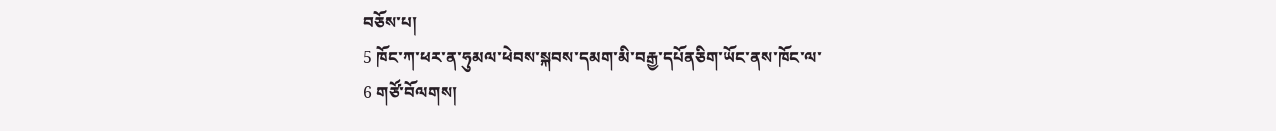བཅོས་པ།
5 ཁོང་ཀ་ཕར་ན་ཧུམལ་ཕེབས་སྐབས་དམག་མི་བརྒྱ་དཔོནཅིག་ཡོང་ནས་ཁོང་ལ་
6 གཙོ་བོལགས།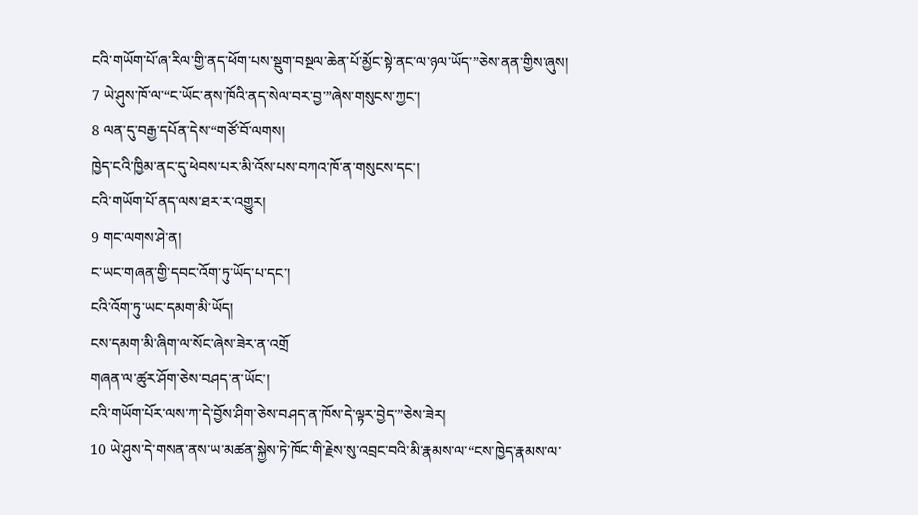ངའི་གཡོག་པོ་ཞ་རིལ་གྱི་ནད་ཕོག་པས་སྡུག་བསྔལ་ཆེན་པོ་མྱོང་སྟེ་ནང་ལ་ཉལ་ཡོད་”ཅེས་ནན་གྱིས་ཞུས།
7 ཡེ་ཤུས་ཁོ་ལ་“ང་ཡོང་ནས་ཁོའི་ནད་སེལ་བར་བྱ་”ཞེས་གསུངས་ཀྱང་།
8 ལན་དུ་བརྒྱ་དཔོན་དེས་“གཙོ་བོ་ལགས།
ཁྱེད་ངའི་ཁྱིམ་ནང་དུ་ཕེབས་པར་མི་འོས་པས་བཀའ་ཁོ་ན་གསུངས་དང་།
ངའི་གཡོག་པོ་ནད་ལས་ཐར་ར་འགྱུར།
9 གང་ལགས་ཤེ་ན།
ང་ཡང་གཞན་གྱི་དབང་འོག་ཏུ་ཡོད་པ་དང་།
ངའི་འོག་ཏུ་ཡང་དམག་མི་ཡོད།
ངས་དམག་མི་ཞིག་ལ་སོང་ཞེས་ཟེར་ན་འགྲོ
གཞན་ལ་ཚུར་ཤོག་ཅེས་བཤད་ན་ཡོང་།
ངའི་གཡོག་པོར་ལས་ཀ་དེ་བྱོས་ཤིག་ཅེས་བཤད་ན་ཁོས་དེ་ལྟར་བྱེད་”ཅེས་ཟེར།
10 ཡེ་ཤུས་དེ་གསན་ནས་ཡ་མཚན་སྐྱེས་ཏེ་ཁོང་གི་རྗེས་སུ་འབྲང་བའི་མི་རྣམས་ལ་“ངས་ཁྱེད་རྣམས་ལ་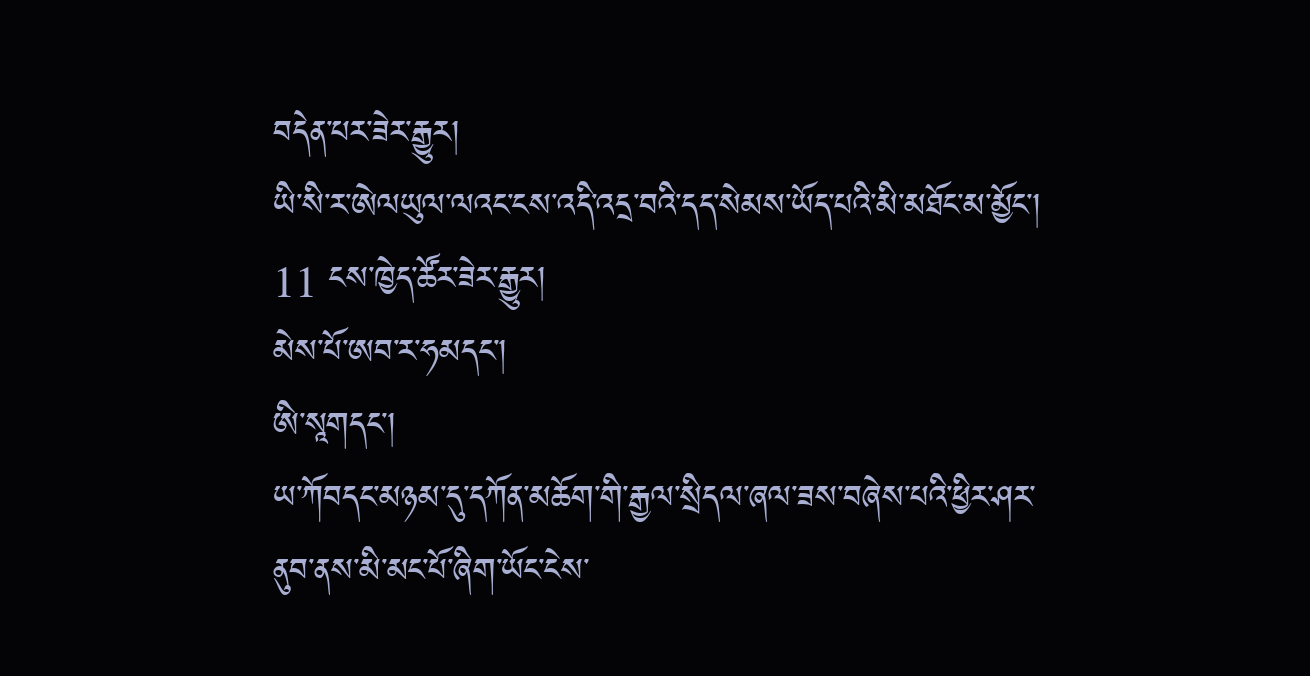བདེན་པར་ཟེར་རྒྱུར།
ཡི་སི་ར་ཨེལཡུལ་ལའང་ངས་འདི་འདྲ་བའི་དད་སེམས་ཡོད་པའི་མི་མཐོང་མ་མྱོང་།
11 ངས་ཁྱེད་ཚོར་ཟེར་རྒྱུར།
མེས་པོ་ཨབ་ར་ཧམདང་།
ཨི་སཱགདང་།
ཡ་ཀོབདང་མཉམ་དུ་དཀོན་མཆོག་གི་རྒྱལ་སྲིདལ་ཞལ་ཟས་བཞེས་པའི་ཕྱིར་ཤར་ནུབ་ནས་མི་མང་པོ་ཞིག་ཡོང་ངེས་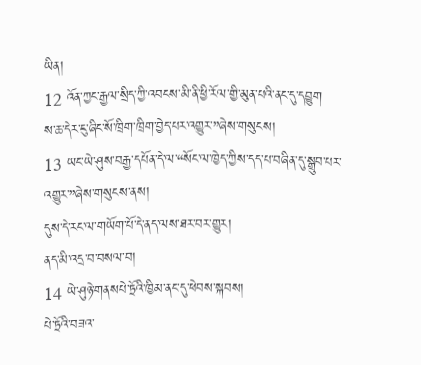ཡིན།
12 འོན་ཀྱང་རྒྱལ་སྲིད་ཀྱི་འབངས་མི་ནི་ཕྱི་རོལ་གྱི་མུན་པའི་ནང་དུ་དབྱུག
ས་ཆ་དེར་ངུ་ཞིང་སོ་ཁྲིག་ཁྲིག་བྱེད་པར་འགྱུར་”ཞེས་གསུངས།
13 ཡང་ཡེ་ཤུས་བརྒྱ་དཔོན་དེ་ལ་“སོང་ལ་ཁྱེད་ཀྱིས་དད་པ་བཞིན་དུ་སྒྲུབ་པར་འགྱུར་”ཞེས་གསུངས་ནས།
དུས་དེ་རང་ལ་གཡོག་པོ་དེ་ནད་ལས་ཐར་བར་གྱུར།
ནད་མི་འདྲ་བ་བསལ་བ།
14 ཡེ་ཤུཉེ་གནསཔེ་ཏྲོའི་ཁྱིམ་ནང་དུ་ཕེབས་སྐབས།
པེ་ཏྲོའི་བཟའ་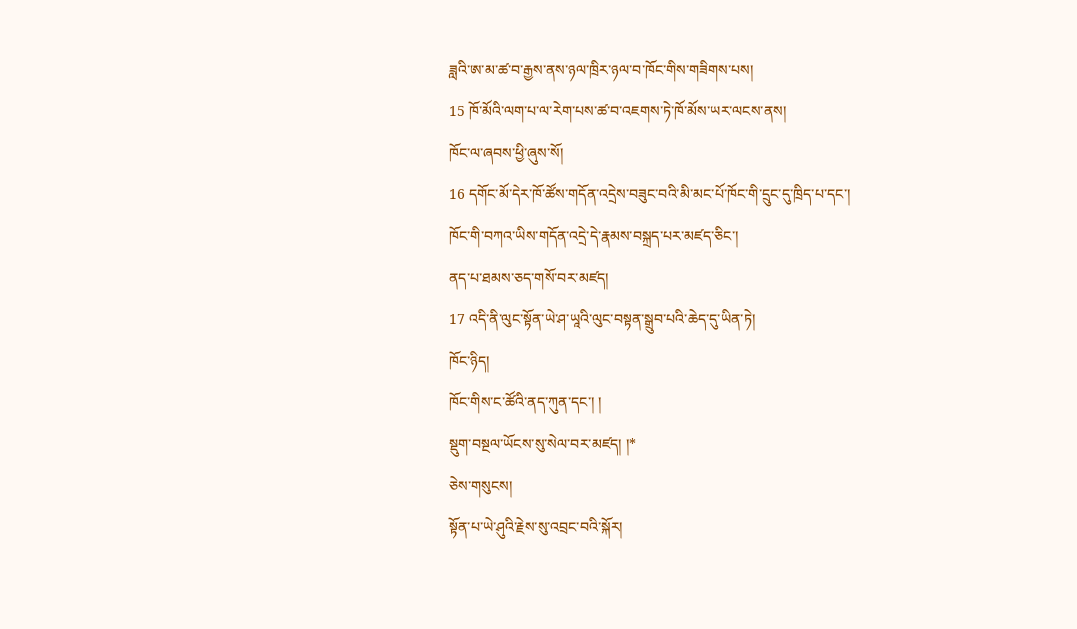ཟླའི་ཨ་མ་ཚ་བ་རྒྱས་ནས་ཉལ་ཁྲིར་ཉལ་བ་ཁོང་གིས་གཟིགས་པས།
15 ཁོ་མོའི་ལག་པ་ལ་རེག་པས་ཚ་བ་འཇགས་ཏེ་ཁོ་མོས་ཡར་ལངས་ནས།
ཁོང་ལ་ཞབས་ཕྱི་ཞུས་སོ།
16 དགོང་མོ་དེར་ཁོ་ཚོས་གདོན་འདྲེས་བཟུང་བའི་མི་མང་པོ་ཁོང་གི་དྲུང་དུ་ཁྲིད་པ་དང་།
ཁོང་གི་བཀའ་ཡིས་གདོན་འདྲེ་དེ་རྣམས་བསྐྲད་པར་མཛད་ཅིང་།
ནད་པ་ཐམས་ཅད་གསོ་བར་མཛད།
17 འདི་ནི་ལུང་སྟོན་ཡེ་ཤ་ཡཱའི་ལུང་བསྟན་སྒྲུབ་པའི་ཆེད་དུ་ཡིན་ཏེ།
ཁོང་ཉིད།
ཁོང་གིས་ང་ཚོའི་ནད་ཀུན་དང་། །
སྡུག་བསྔལ་ཡོངས་སུ་སེལ་བར་མཛད། །*
ཅེས་གསུངས།
སྟོན་པ་ཡེ་ཤུའི་རྗེས་སུ་འབྲང་བའི་སྐོར།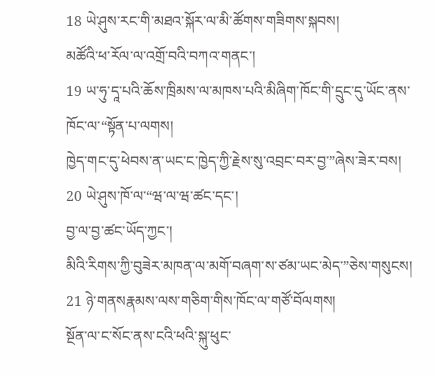18 ཡེ་ཤུས་རང་གི་མཐའ་སྐོར་ལ་མི་ཚོགས་གཟིགས་སྐབས།
མཚོའི་ཕ་རོལ་ལ་འགྲོ་བའི་བཀའ་གནང་།
19 ཡ་ཧུ་དཱ་པའི་ཆོས་ཁྲིམས་ལ་མཁས་པའི་མིཞིག་ཁོང་གི་དྲུང་དུ་ཡོང་ནས་ཁོང་ལ་“སྟོན་པ་ལགས།
ཁྱེད་གང་དུ་ཕེབས་ན་ཡང་ང་ཁྱེད་ཀྱི་རྗེས་སུ་འབྲང་བར་བྱ་”ཞེས་ཟེར་བས།
20 ཡེ་ཤུས་ཁོ་ལ་“ཝ་ལ་ཝ་ཚང་དང་།
བྱ་ལ་བྱ་ཚང་ཡོད་ཀྱང་།
མིའི་རིགས་ཀྱི་བུཟེར་མཁན་ལ་མགོ་བཞག་ས་ཙམ་ཡང་མེད་”ཅེས་གསུངས།
21 ཉེ་གནསརྣམས་ལས་གཅིག་གིས་ཁོང་ལ་གཙོ་བོལགས།
སྔོན་ལ་ང་སོང་ནས་ངའི་ཕའི་སྐུ་ཕུང་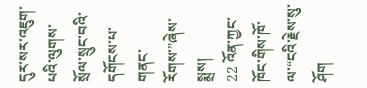དུར་སར་འཇུག་པའི་ལུགས་སྲོལ་སྲུང་བའི་དགོངས་པ་གནང་རོགས་”ཞེས་སྨྲས།
22 འོན་ཀྱང་ཁོང་གིས་ཁོ་ལ་“ངའི་རྗེས་སུ་ཤོག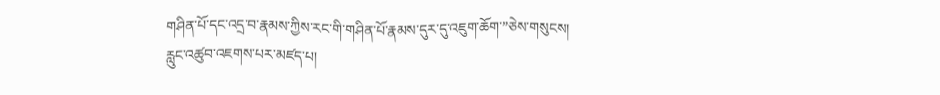གཤིན་པོ་དང་འདྲ་བ་རྣམས་ཀྱིས་རང་གི་གཤིན་པོ་རྣམས་དུར་དུ་འཇུག་ཆོག་”ཅེས་གསུངས།
རླུང་འཚུབ་འཇགས་པར་མཛད་པ།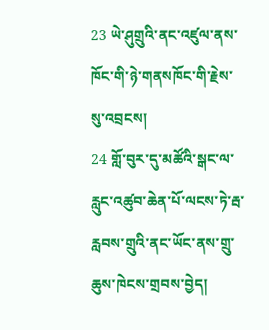23 ཡེ་ཤུགྲུའི་ནང་འཛུལ་ནས་ཁོང་གི་ཉེ་གནསཁོང་གི་རྗེས་སུ་འབྲངས།
24 གློ་བུར་དུ་མཚོའི་སྒང་ལ་རླུང་འཚུབ་ཆེན་པོ་ལངས་ཏེ་རྦ་རླབས་གྲུའི་ནང་ཡོང་ནས་གྲུ་ཆུས་ཁེངས་གྲབས་བྱེད།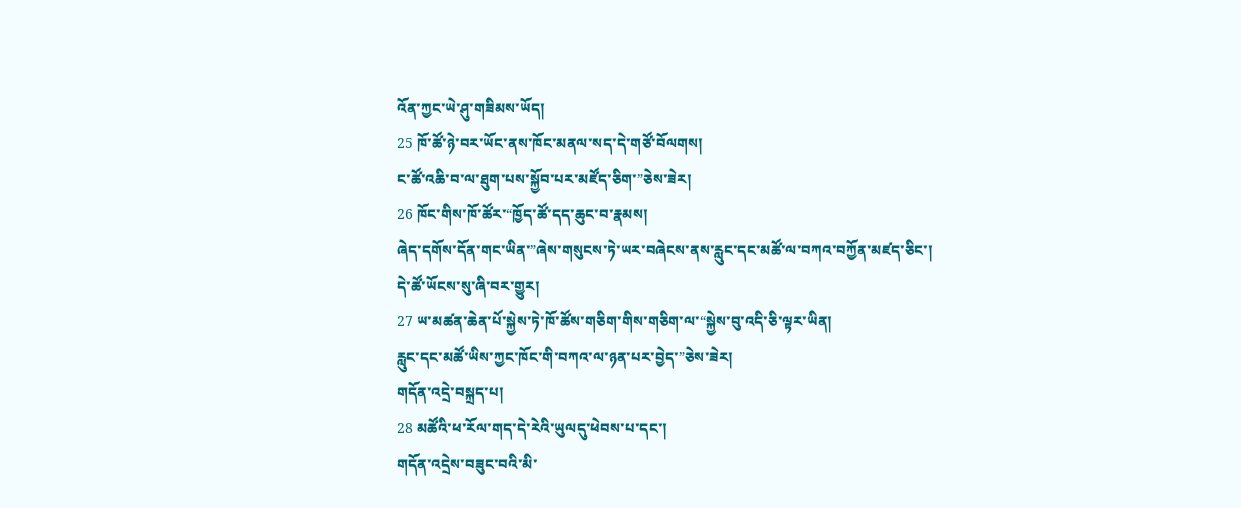འོན་ཀྱང་ཡེ་ཤུ་གཟིམས་ཡོད།
25 ཁོ་ཚོ་ཉེ་བར་ཡོང་ནས་ཁོང་མནལ་སད་དེ་གཙོ་བོལགས།
ང་ཚོ་འཆི་བ་ལ་ཐུག་པས་སྐྱོབ་པར་མཛོད་ཅིག་”ཅེས་ཟེར།
26 ཁོང་གིས་ཁོ་ཚོར་“ཁྱོད་ཚོ་དད་ཆུང་བ་རྣམས།
ཞེད་དགོས་དོན་གང་ཡིན་”ཞེས་གསུངས་ཏེ་ཡར་བཞེངས་ནས་རླུང་དང་མཚོ་ལ་བཀའ་བཀྱོན་མཛད་ཅིང་།
དེ་ཚོ་ཡོངས་སུ་ཞི་བར་གྱུར།
27 ཡ་མཚན་ཆེན་པོ་སྐྱེས་ཏེ་ཁོ་ཚོས་གཅིག་གིས་གཅིག་ལ་“སྐྱེས་བུ་འདི་ཅི་ལྟར་ཡིན།
རླུང་དང་མཚོ་ཡིས་ཀྱང་ཁོང་གི་བཀའ་ལ་ཉན་པར་བྱེད་”ཅེས་ཟེར།
གདོན་འདྲེ་བསྐྲད་པ།
28 མཚོའི་ཕ་རོལ་གད་དེ་རེའི་ཡུལདུ་ཕེབས་པ་དང་།
གདོན་འདྲེས་བཟུང་བའི་མི་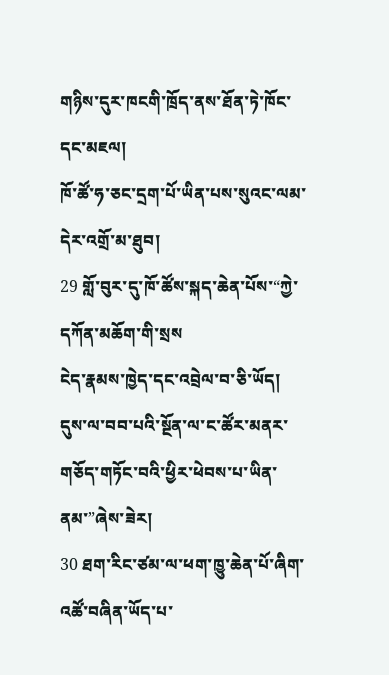གཉིས་དུར་ཁངགི་ཁྲོད་ནས་ཐོན་ཏེ་ཁོང་དང་མཇལ།
ཁོ་ཚོ་ཧ་ཅང་དྲག་པོ་ཡིན་པས་སུའང་ལམ་དེར་འགྲོ་མ་ཐུབ།
29 གློ་བུར་དུ་ཁོ་ཚོས་སྐད་ཆེན་པོས་“ཀྱེ་དཀོན་མཆོག་གི་སྲས
ངེད་རྣམས་ཁྱེད་དང་འབྲེལ་བ་ཅི་ཡོད།
དུས་ལ་བབ་པའི་སྔོན་ལ་ང་ཚོར་མནར་གཅོད་གཏོང་བའི་ཕྱིར་ཕེབས་པ་ཡིན་ནམ་”ཞེས་ཟེར།
30 ཐག་རིང་ཙམ་ལ་ཕག་ཁྱུ་ཆེན་པོ་ཞིག་འཚོ་བཞིན་ཡོད་པ་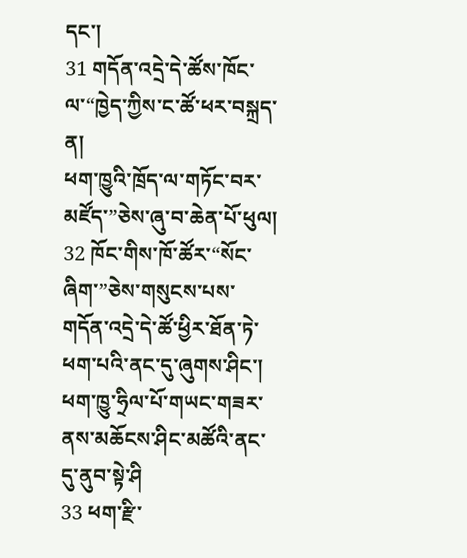དང་།
31 གདོན་འདྲེ་དེ་ཚོས་ཁོང་ལ་“ཁྱེད་ཀྱིས་ང་ཚོ་ཕར་བསྐྲད་ན།
ཕག་ཁྱུའི་ཁྲོད་ལ་གཏོང་བར་མཛོད་”ཅེས་ཞུ་བ་ཆེན་པོ་ཕུལ།
32 ཁོང་གིས་ཁོ་ཚོར་“སོང་ཞིག་”ཅེས་གསུངས་པས་གདོན་འདྲེ་དེ་ཚོ་ཕྱིར་ཐོན་ཏེ་ཕག་པའི་ནང་དུ་ཞུགས་ཤིང་།
ཕག་ཁྱུ་ཧྲིལ་པོ་གཡང་གཟར་ནས་མཆོངས་ཤིང་མཚོའི་ནང་དུ་ནུབ་སྟེ་ཤི
33 ཕག་རྫི་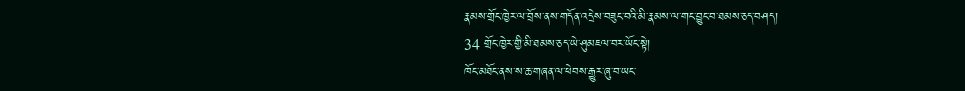རྣམས་གྲོང་ཁྱེར་ལ་བྲོས་ནས་གདོན་འདྲེས་བཟུང་བའི་མི་རྣམས་ལ་གང་བྱུང་བ་ཐམས་ཅད་བཤད།
34 གྲོང་ཁྱེར་གྱི་མི་ཐམས་ཅད་ཡེ་ཤུམཇལ་བར་ཡོང་སྟེ།
ཁོང་མཐོང་ནས་ས་ཆ་གཞན་ལ་ཕེབས་རྒྱུར་ཞུ་བ་ཡང་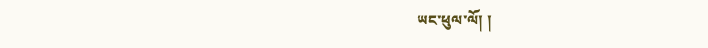ཡང་ཕུལ་ལོ། །